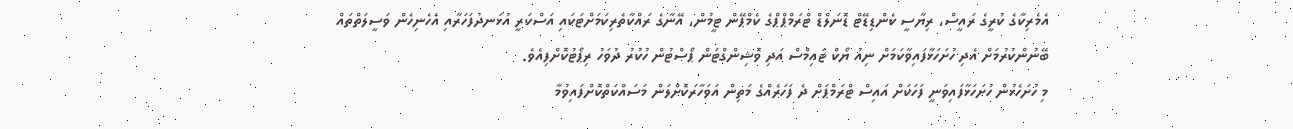އެމެރިކާގެ ކުރީގެ ރައީސް، ރިޔާސީ ކެންޑިޑޭޓް ޑޮނަލްޑް ޓްރަމްޕްޕްގެ ކެމްޕޭން ޓީމުން، އޭނާގެ ރައްކާތެރިކަމަށްޓަކައި އަސްކަރީ އުޅަނދުފަހަރާއި އެހެނިހެން ވަސީލަތްތައް ބޭނުންކުރުމަށް އެދި ހުށަހަޅާފައިވާކަމަށް ނިއު ޔޯކް ޓައިމްސް އަދި ވޮޝިންގްޓަން ޕޯސްޓުން ހުކުރު ދުވަހު ރިޕޯޓުކޮށްފިއެވެ.
މި ހުށަހެޅުން ހުށަހަޅާފައިވަނީ ފަހަކަށް އައިސް ޓްރަމްޕަށް ދެ ފަހަރެއްގެ މަތިން އަވަހާރަކޮށްލަން މަސައްކަތްކޮށްފައިވުމާ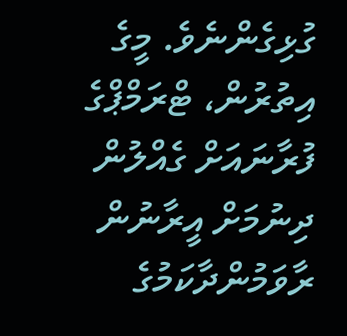ގުޅިގެންނެވެ. މީގެ އިތުރުން، ޓްރަމްޕްގެ ފުރާނައަށް ގެއްލުން ދިނުމަށް އީރާނުން ރާވަމުންދާކަމުގެ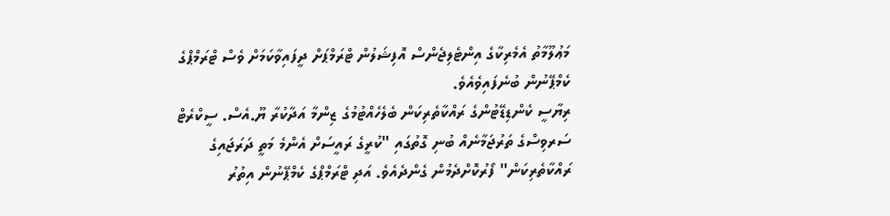މަޢުލޫމާތު އެމެރިކާގެ އިންޓެލިޖެންސް އޮފިޝަލުން ޓްރަމްޕަށް ދީފައިވާކަމަށް ވެސް ޓްރަމްޕްގެ ކެމްޕޭނުން ބުނެފައިވެއެވެ.
ރިޔާސީ ކެންޑިޑޭޓުންގެ ރައްކާތެރިކަން ބެލެހެއްޓުމުގެ ޒިންމާ އަދާކުރާ ޔޫ.އެސް. ސީކްރެޓް ސަރވިސްގެ ތަރުޖަމާނެއް ބުނި ގޮތުގައި "ކުރީގެ ރައީސަށް އެންމެ މަތީ ދަރަޖައިގެ ރައްކާތެރިކަން" ފޯރުކޮށްދެމުން ގެންދެއެވެ. އަދި ޓްރަމްޕްގެ ކެމްޕޭނުން އިތުރު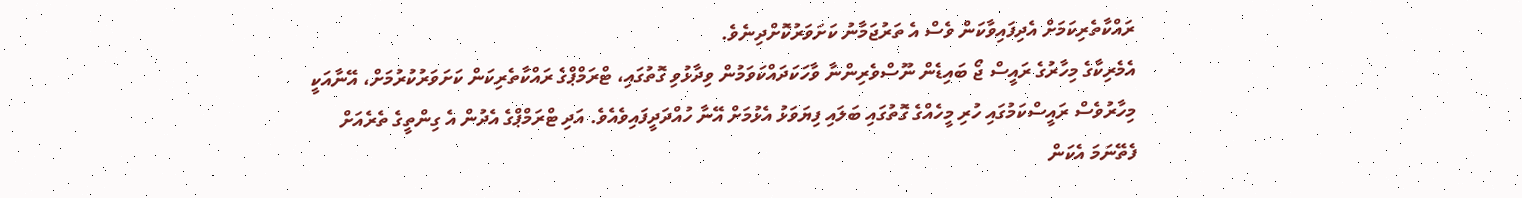ރައްކާތެރިކަމަށް އެދިފައިވާކަން ވެސް އެ ތަރުޖަމާނު ކަށަވަރުކޮށްދިނެވެ.
އެމެރިކާގެ މިހާރުގެ ރައީސް ޖޯ ބައިޑެން ނޫސްވެރިންނާ ވާހަކަދައްކަވަމުން ވިދާޅުވި ގޮތުގައި، ޓްރަމްޕްގެ ރައްކާތެރިކަން ކަށަވަރުކުރުމަށް، އޭނާއަކީ މިހާރުވެސް ރައީސްކަމުގައި ހުރި މީހެއްގެ ގޮތުގައި ބަލައި ފިޔަވަޅު އެޅުމަށް އޭނާ ހުއްދަދީފައިވެއެވެ. އަދި ޓްރަމްޕްގެ އެދުން އެ ގިންތީގެ ތެރެއަށް ފެތޭނަމަ އެކަން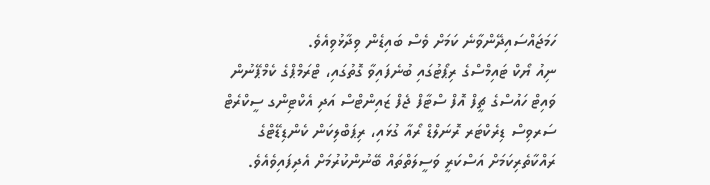ހަމަޖައްސައިދޭންވާނެ ކަމަށް ވެސް ބައިޑެން ވިދާޅުވިއެވެ.
ނިއު ޔޯކް ޓައިމްސްގެ ރިޕޯޓުގައި ބުނެފައިވާ ގޮތުގައި، ޓްރަމްޕްގެ ކެމްޕޭނުން ވައިޓް ހައުސްގެ ޗީފް އޮފް ސްޓާފް ޖެފް ޒައިންޓްސް އަދި އެކްޓިންގ ސީކްރެޓް ސަރވިސް ޑިރެކްޓަރ ރޮނަލްޑް ރޯއާ ގުޅައި، ރިޕަބްލިކަން ކެންޑިޑޭޓްގެ ރައްކާތެރިކަމަށް އަސްކަރީ ވަސީލަތްތައް ބޭނުންކުރުމަށް އެދިފައިވެއެވެ.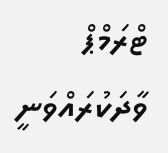ޓްރަމްޕް ވާދަކުރައްވަނީ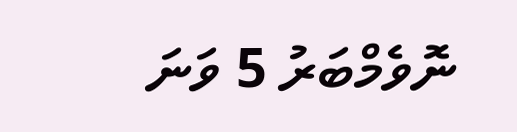ނޮވެމްބަރު 5 ވަނަ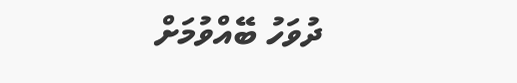ދުވަހު ބޭއްވުމަށް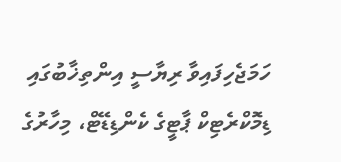ހަމަޖެހިފައިވާ ރިޔާސީ އިންތިޚާބުގައި ޑިމޮކްރެޓިކް ޕާޓީގެ ކެންޑިޑޭޓް، މިހާރުގެ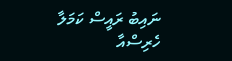ނައިބު ރައީސް ކަމަލާ ހެރިސްއާ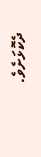ދެކޮޅަށެވެ.